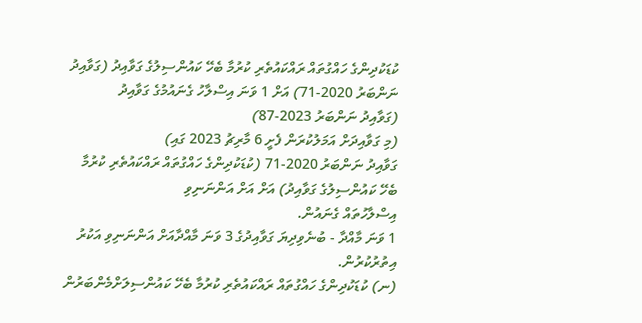ކުޑަކުދިންގެ ހައްގުތައް ރައްކައުތެރި ކުރުމާ ބެހޭ ކައުންސިލުގެ ގަވާއިދު (ގަވާއިދު ނަންބަރު 2020-71) އަށް 1 ވަނަ އިސްލާހު ގެނައުމުގެ ގަވާއިދު
(ގަވާއިދު ނަންބަރު 2023-87)
(މި ގަވާއިދަށް އަމަލުކުރަން ފެށީ 6 މާރިޗު 2023 ގައި)
ގަވާއިދު ނަންބަރު 2020-71 (ކުޑަކުދިންގެ ހައްގުތައް ރައްކައުތެރި ކުރުމާ ބެހޭ ކައުންސިލުގެ ގަވާއިދު) އަށް އަށް އަންނަނިވި
އިސްލާހުތައް ގެނައުން.
1 ވަނަ މާއްދާ - ބުނެވިދިޔަ ގަވާއިދުގެ 3 ވަނަ މާއްދާއަށް އަންނަނިވި އަކުރު އިތުރުކުރުން.
(ނ) ކުޑަކުދިންގެ ހައްގުތައް ރައްކައުތެރި ކުރުމާ ބެހޭ ކައުންސިލަށްމެންބަރުން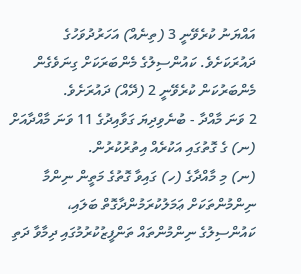އައްޔަނު ކުރެވޭނީ 3 (ތިނެއް) އަހަރުދުވަހުގެ ދައުރަކަށެވެ. ކައުންސިލުގެ މެންބަރަކަށް ގިނަވެގެން މެންބަރުކަން ކުރެވޭނީ 2 (ދޭއް) ދައުރަށެވެ.
2 ވަނަ މާއްދާ - ބުނެވިދިޔަ ގަވާއިދުގެ 11 ވަނަ މާއްދާއަށް (ނ) ގެ ގޮތުގައި އަކުރެއް އިތުރުކުރުން.
(ނ) މި މާއްދާގެ (ހ) ގައިވާ ގޮތުގެ މަތީން ނިންމާ ނިންމުންތަކަށް ޢަމަލުކުރަމުންދާގޮތް ބަލައި، ކައުންސިލުގެ ނިންމުންތައް ތަންފީޒުކުރުމުގައި ދިމާވާ ދަތި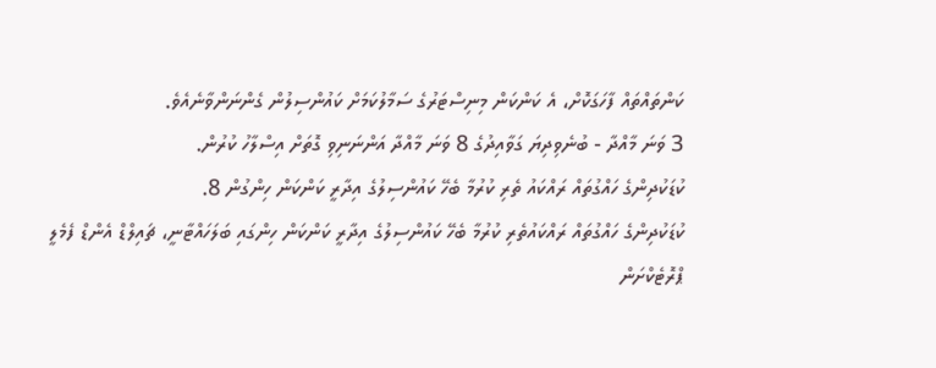ކަންތައްތައް ފާހަގަކޮށް، އެ ކަންކަން މިނިސްޓަރުގެ ސަމާލުކަމަށް ކައުންސިލުން ގެންނަންވާނެއެވެ.
3 ވަނަ މާއްދާ - ބުނެވިދިޔަ ގަވާއިދުގެ 8 ވަނަ މާއްދާ އަންނަނިވި ގޮތަށް އިސްލާހު ކުރުން.
ކުޑަކުދިންގެ ހައްގުތައް ރައްކައު ތެރި ކުރުމާ ބެހޭ ކައުންސިލުގެ އިދާރީ ކަންކަން ހިންގުން 8.
ކުޑަކުދިންގެ ހައްގުތައް ރައްކައުތެރި ކުރުމާ ބެހޭ ކައުންސިލުގެ އިދާރީ ކަންކަން ހިންގައި ބަލަހައްޓާނީ، ޗައިލްޑް އެންޑް ފެމެލީ ޕްރޮޓެކްށަން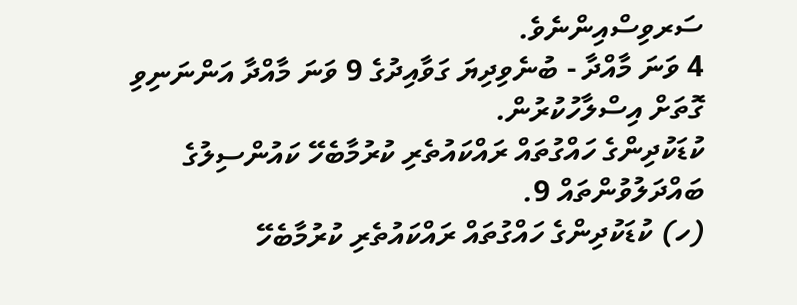ސަރވިސްއިންނެވެ.
4 ވަނަ މާއްދާ - ބުނެވިދިޔަ ގަވާއިދުގެ 9 ވަނަ މާއްދާ އަންނަނިވި ގޮތަށް އިސްލާހުކުރުން.
ކުޑަކުދިންގެ ހައްގުތައް ރައްކައުތެރި ކުރުމާބެހޭ ކައުންސިލުގެ ބައްދަލުވުންތައް 9.
(ހ) ކުޑަކުދިންގެ ހައްގުތައް ރައްކައުތެރި ކުރުމާބެހޭ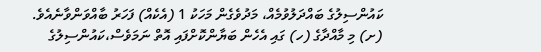ކައުންސިލުގެ ބައްދަލުވުމެއް، މަދުވެގެން މަހަކު 1 (އެކެއް) ފަހަރު ބާއްވަންވާނެއެވެ.
(ށ) މި މާއްދާގެ (ހ) ގައި އެހެން ބަޔާންކޮށްފައި އޮތް ނަމަވެސް،ކައުންސިލުގެ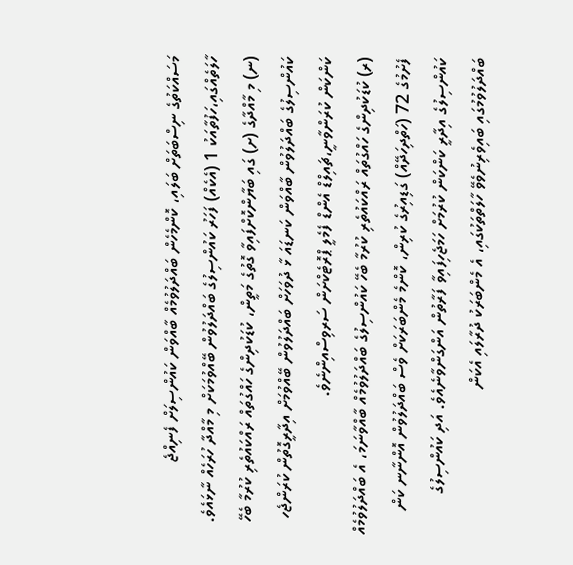މަސައްކަތުގެ ނިސްބަތަށް ބަލައި، ކޮންމެހެން ބައްދަލުވުމެއް ބާއްވަން ކައުންސިލަށް ފެނިއްޖެ ހާލަތެއްގައި،ހަފުތާއަކު 1 (އެކެއް) ފަހަރު ކައުންސިލުގެ ބައްދަލުވުން ބޭއްވުމަކަށް މި މާއްދާ ހުރަހެއް ނާޅައެވެ.
(ނ) މި މާއްދާގެ (ށ) ގައި ބަޔާންކޮށްފައިވާ ގޮތުގެ މަތީން، ކުޑަކުދިންގެ ހައްގުތައް ރައްކައުތެރި ކުރުމާ ބެހޭ ކައުންސިލުގެ ބައްދަލުވުން ބާއްވަން ކަނޑައަ ޅާ ދުވަހަށް ބައްދަލުވުން ބޭއްވުމަށް އިދާރީގޮތުން ކުރަންޖެހ ކަންކަން ކުރަންވާނީ،ޗައިލްޑް އެންޑް ފެމެލީ ޕްރޮޓެކްށަން ސަރވިސްއިންނެވެ.
(ރ) ކުޑަކުދިންގެ ހައްގުތައް ރައްކައުތެރި ކުރުމާ ބެހޭ ކައުންސިލުގެ ބައްދަލުވުމެއް ބާއްވާނަމަ، އެ ބައްދަލުވުމެއް ފެށުމުގެ 72 (ހަތްދިހަދޭއް) ގަޑިއިރުގެ ކުރިން، ކޮންމެ މެންބަރަކަށް ވެސް ބައްދަލުވުން އޮންނާނ ކަން ކައުންސިލުގެ އިދާރީ ކަންކަން ކުރުމަށް ހަމަޖެހިފައިވާ ފަރާތުން އަންގަންވާނެއެވެ. އަދި ކައުންސިލުގެ ބައްދަލުވުމުގައި ބައިވެރިނުވެވޭ ހާލަތްތަކުގައި، އެ މެންބަރަކު ދުރާލައި އެކަން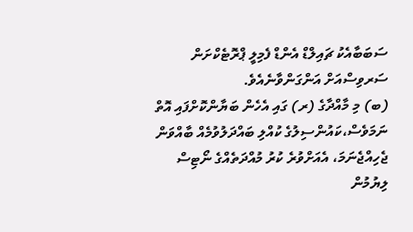ސަބަބާއެކު ޗައިލްޑް އެންޑް ފެމިލީ ޕްރޮޓެކްށަން ސަރވިސްއަށް އަންގަންވާނެއެވެ.
(ބ) މި މާއްދާގެ (ރ) ގައި އެހެން ބަޔާންކޮށްފައި އޮތް ނަމަވެސް،ކައުންސިލުގެ ކުއްލި ބައްދަލުވުމެއް ބާއްވަން ޖެހިއްޖެނަމަ، އެއަށްވުރެ ކުރު މުއްދަތެއްގެ ނޯޓިސް ލިޔުމުން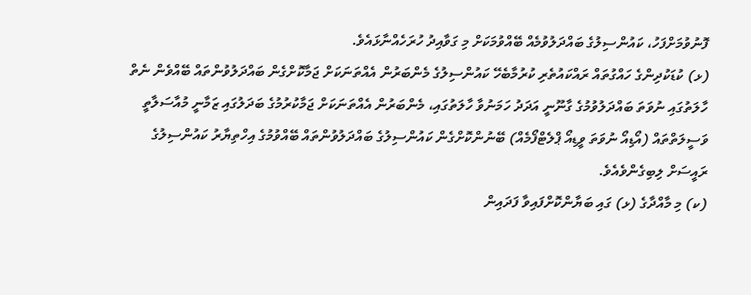ފޮނުވުމަށްފަހު، ކައުންސިލުގެ ބައްދަލުވުމެއް ބޭއްވުމަކަށް މި ގަވާއިދު ހުރަހެއްނާޅައެވެ.
(ޅ) ކުޑަކުދިންގެ ހައްގުތައް ރައްކައުތެރި ކުރުމާބެހޭ ކައުންސިލުގެ މެންބަރުން އެއްތަނަކަށް ޖަމާކޮށްގެން ބައްދަލުވުންތައް ބޭއްވެން ނެތް ހާލަތުގައި ނުވަތަ ބައްދަލުވުމުގެ ގާނޫނީ އަދަދު ހަމަނުވާ ހާލަތުގައި، މެންބަރުން އެއްތަނަކަށް ޖަމާކުރުމުގެ ބަދަލުގައި ޒަމާނީ މުއާސަލާތީ ވަސީލަތްތައް (އޯޑިއޯ ނުވަތަ ވީޑިއޯ ޕްލެޓްފޯމެއް) ބޭނުންކޮށްގެން ކައުންސިލުގެ ބައްދަލުވުންތައް ބޭއްވުމުގެ އިހްތިޔާރު ކައުންސިލުގެ ރައީސަށް ލިބިގެންވެއެވެ.
(ކ) މި މާއްދާގެ (ޅ) ގައި ބަޔާންކޮށްފައިވާ ފަދައިން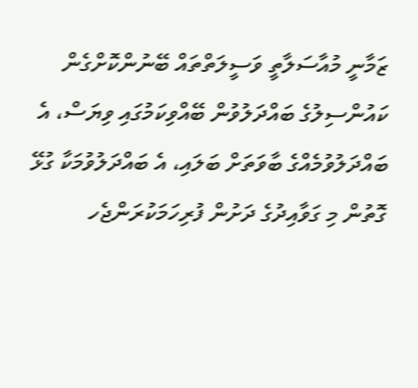ޒަމާނީ މުއާސަލާތީ ވަސީލަތްތައް ބޭނުންކޮށްގެން ކައުންސިލުގެ ބައްދަލުވުން ބޭއްވިކަމުގައި ވިޔަސް، އެ ބައްދަލުވުމެއްގެ ބާވަތަށް ބަލައި، އެ ބައްދަލުވުމަކާ ގުޅޭ ގޮތުން މި ގަވާއިދުގެ ދަށުން ފުރިހަމަކުރަންޖެހ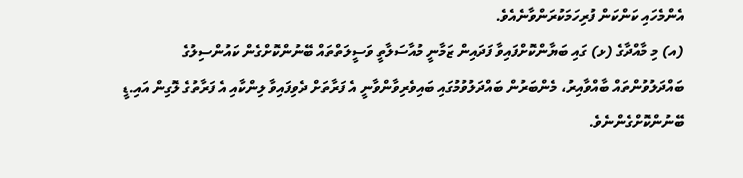އެންމެހައި ކަންކަން ފުރިހަމަކުރަންވާނެއެވެ.
(އ) މި މާއްދާގެ (ޅ) ގައި ބަޔާންކޮށްފައިވާ ފަދައިން ޒަމާނީ މުއާސަލާތީ ވަސީލަތްތައް ބޭނުންކޮށްގެން ކައުންސިލުގެ ބައްދަލުވުންތައް ބާއްވާއިރު، މެންބަރުން ބައްދަލުވުމުގައި ބައިވެރިވާންވާނީ އެ ފަރާތަށް ދެވިފައިވާ ލިންކާއި އެ ފަރާތުގެ ލޮގިން އައި.ޑީ ބޭނުންކޮށްގެންނެވެ.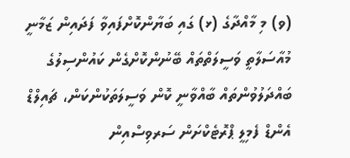(ވ) މި މާއްދާގެ (ޅ) ގައި ބަޔާންކޮށްފައިވާ ފަދައިން ޒަމާނީ މުއާސަލާތީ ވަސީލަތްތައް ބޭނުންކޮށްގެން ކައުންސިލުގެ ބައްދަލުވުންތައް ބާއްވާނީ ކޮން ވަސީލަތަކުންކަން، ޗައިލްޑް އެންޑް ފެމިލީ ޕްރޮޓެކްށަން ސަރވިސްއިން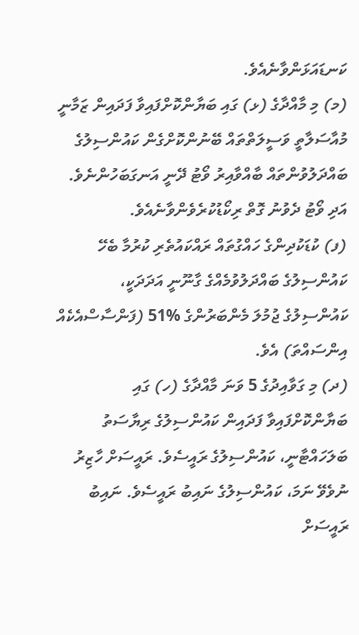ކަނޑައަޅަންވާނެއެވެ.
(މ) މި މާއްދާގެ (ޅ) ގައި ބަޔާންކޮށްފައިވާ ފަދައިން ޒަމާނީ މުއާސަލާތީ ވަސީލަތްތައް ބޭނުންކޮށްގެން ކައުންސިލުގެ ބައްދަލުވުންތައް ބާއްވާއިރު ވޯޓު ދޭނީ އަނގަބަހުންނެވެ. އަދި ވޯޓު ދެވުނު ގޮތް ރިކޯޑުކުރެވެންވާނެއެވެ.
(ފ) ކުޑަކުދިންގެ ހައްގުތައް ރައްކައުތެރި ކުރުމާ ބެހޭ ކައުންސިލުގެ ބައްދަލުވުމެއްގެ ގާނޫނީ އަދަދަކީ، ކައުންސިލުގެ ޖުމުލަ މެންބަރުންގެ %51 (ފަންސާސްއެކެއް އިންސައްތަ) އެވެ.
(ދ) މި ގަވާއިދުގެ 5 ވަނަ މާއްދާގެ (ހ) ގައި ބަޔާންކޮށްފައިވާ ފަދައިން ކައުންސިލުގެ ރިޔާސަތު ބަލަހައްޓާނީ، ކައުންސިލުގެ ރައީސެވެ. ރައީސަށް ހާޒިރު ނުވެވޭ ނަމަ، ކައުންސިލުގެ ނައިބު ރައީސެވެ. ނައިބު ރައީސަށް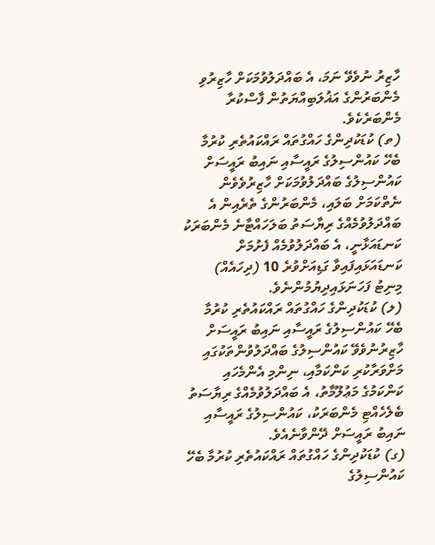ހާޒިރު ނުވެވޭ ނަމަ، އެ ބައްދަލުވުމަކަށް ހާޒިރުވި މެންބަރުންގެ އަޣުލަބިއްޔަތުން ފާސްކުރާ މެންބަރެކެވެ.
(ތ) ކުޑަކުދިންގެ ހައްގުތައް ރައްކައުތެރި ކުރުމާ ބެހޭ ކައުންސިލުގެ ރައީސާއި ނައިބު ރައީސަށް ކައުންސިލުގެ ބައްދަލުވުމަކަށް ހާޒިރުވެވެން ނެތްކަމަށް ބަލައި، މެންބަރުންގެ ތެރެއިން އެ ބައްދަލުވުމެއްގެ ރިޔާސަތު ބަލަހައްޓާނެ މެންބަރަކު ކަނޑައަޅާނީ، އެ ބައްދަލުވުމެއް ފެށުމަށް ކަނޑައަޅައިފައިވާ ގަޑިއަށްވުރެ 10 (ދިހައެއް) މިނިޓު ފަހަނަޅައިދިޔުމުންނެވެ.
(ލ) ކުޑަކުދިންގެ ހައްގުތައް ރައްކައުތެރި ކުރުމާ ބެހޭ ކައުންސިލުގެ ރައީސާއި ނައިބު ރައީސަށް ހާޒިރުނުވެވޭ ކައުންސިލުގެ ބައްދަލުވުންތަކުގައި މަށްވަރާކުރި ކަންކަމާއި، ނިންމި އެންމެހައި ކަންކަމުގެ މަޢުލޫމާތު، އެ ބައްދަލުވުމެއްގެ ރިޔާސަތު ބެލެހެއްޓި މެންބަރަކު، ކައުންސިލުގެ ރައީސާއި ނައިބު ރައީސަށް ދޭންވާނެއެވެ.
(ގ) ކުޑަކުދިންގެ ހައްގުތައް ރައްކައުތެރި ކުރުމާ ބެހޭ ކައުންސިލުގެ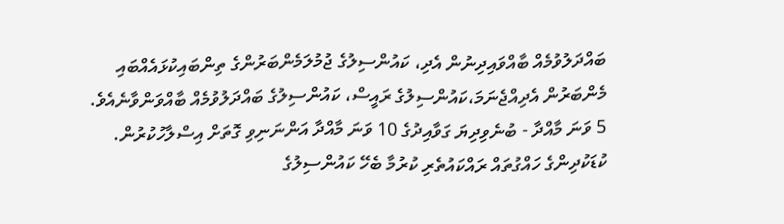ބައްދަލުވުމެއް ބާއްވައިދިނުން އެދި، ކައުންސިލުގެ ޖުމުލަމެންބަރުންގެ ތިންބައިކުޅައެއްބައި މެންބަރުން އެދިއްޖެނަމަ،ކައުންސިލުގެ ރައީސް، ކައުންސިލުގެ ބައްދަލުވުމެއް ބާއްވަންވާނެއެވެ.
5 ވަނަ މާއްދާ - ބުނެވިދިޔަ ގަވާއިދުގެ 10 ވަނަ މާއްދާ އަންނަނިވި ގޮތަށް އިސްލާހުކުރުން.
ކުޑަކުދިންގެ ހައްގުތައް ރައްކައުތެރި ކުރުމާ ބެހޭ ކައުންސިލުގެ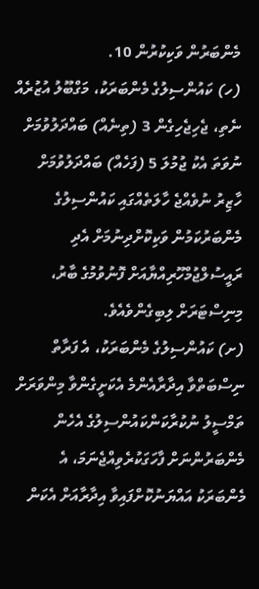މެންބަރުން ވަކިކުރުން 10.
(ހ) ކައުންސިލުގެ މެންބަރަކު، މަގްބޫލު އުޒުރެއް ނެތި، ޖެހިޖެހިގެން 3 (ތިނެއް) ބައްދަލުވުމަށް ނުވަތަ އެކު ޖުމުލަ 5 (ފަހެއް) ބައްދަލުވުމަށް ހާޒިރު ނުވެއްޖެ ހާލަތެއްގައި ކައުންސިލުގެ މެންބަރުކަމުން ވަކިކޮށްދިނުމަށް އެދި ރައީސުލްޖުމްހޫރިއްޔާއަށް ފޮނުވުމުގެ ބާރު، މިނިސްޓަރަށް ލިބިގެންވެއެވެ.
(ށ) ކައުންސިލުގެ މެންބަރަކު، އެ ފަރާތް ނިސްބަތްވާ އިދާރާއެންމެ އެކަށީގެންވާ މިންވަރަށް ތަމްސީލު ނުކުރާކަންކައުންސިލުގެ އެހެން މެންބަރުންނަށް ފާހަގަކުރެވިއްޖެނަމަ، އެ މެންބަރަކު އައްޔަނުކޮށްފައިވާ އިދާރާއަށް އެކަން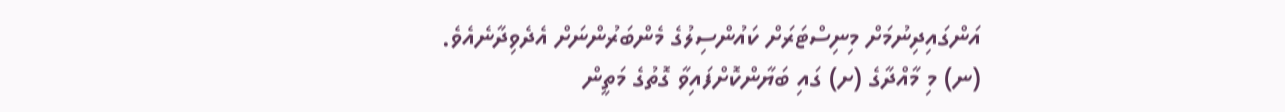އަންގައިދިނުމަށް މިނިސްޓަރަށް ކައުންސިލުގެ މެންބަރުންނަށް އެދެވިދާނެއެވެ.
(ނ) މި މާއްދާގެ (ށ) ގައި ބަޔާންކޮށްފައިވާ ގޮތުގެ މަތީން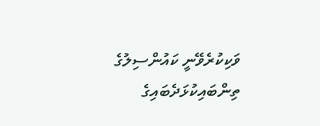ވަކިކުރެވޭނީ ކައުންސިލުގެ ތިންބައިކުޅަދެބައިގެ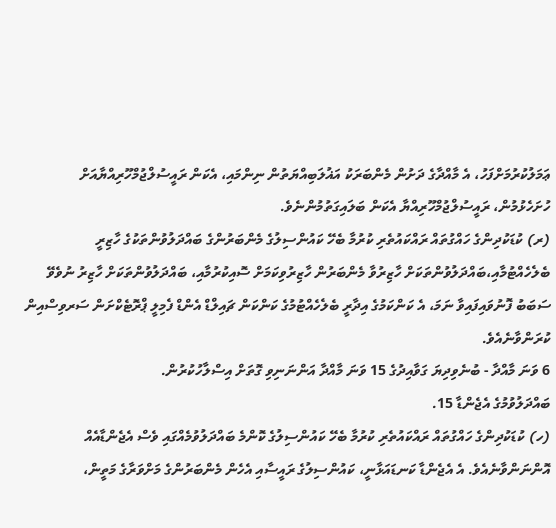ޢަމަލުކުރުމަށްފަހު، އެ މާއްދާގެ ދަށުން މެންބަރަކު އަޣުލަބިއްޔަތުން ނިންމައި، އެކަން ރައީސުލްޖުމްހޫރިއްޔާއަށް ހުށަހެޅުމުން، ރައީސުލްޖުމްހޫރިއްޔާ އެކަން ބަލައިގަތުމުންނެވެ.
(ރ) ކުޑަކުދިންގެ ހައްގުތައް ރައްކައުތެރި ކުރުމާ ބެހޭ ކައުންސިލުގެ މެންބަރުންގެ ބައްދަލުވުންތަކުގެ ހާޒިރީ ބެލެހެއްޓުމާއި،ބައްދަލުވުންތަކަށް ހާޒިރުވާ މެންބަރުން ހާޒިރުވިކަމަށް ސޮއިކުރުމާއި، ބައްދަލުވުންތަކަށް ހާޒިރު ނުވެވޭ ސަބަބު ފޮނުވައިފައިވާ ނަމަ، އެ ކަންކަމުގެ އިދާރީ ބެލެހެއްޓުމުގެ ކަންކަން ޗައިލްޑް އެންޑް ފެމިލީ ޕްރޮޓެކްށަން ސަރވިސްއިން ކުރަންވާނެއެވެ.
6 ވަނަ މާއްދާ - ބުނެވިދިޔަ ގަވާއިދުގެ 15 ވަނަ މާއްދާ އަންނަނިވި ގޮތަށް އިސްލާހުކުރުން.
ބައްދަލުވުމުގެ އެޖެންޑާ 15.
(ހ) ކުޑަކުދިންގެ ހައްގުތައް ރައްކައުތެރި ކުރުމާ ބެހޭ ކައުންސިލުގެ ކޮންމެ ބައްދަލުވުމެއްގައި ވެސް އެޖެންޑާއެއް އޮންނަންވާނެއެވެ. އެ އެޖެންޑާ ކަނޑައަޅާނީ، ކައުންސިލުގެ ރައީސާއި އެހެން މެންބަރުންގެ މަށްވަރާގެ މަތީން،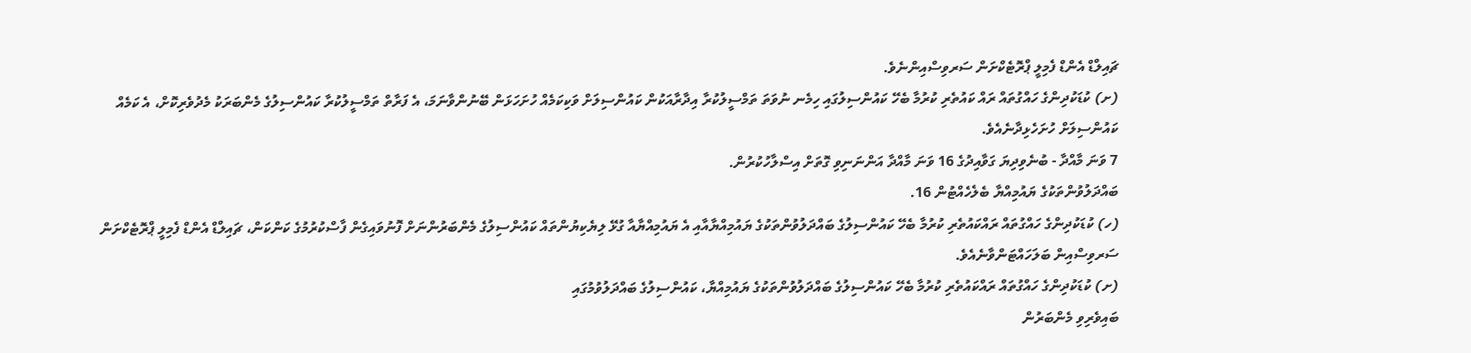ޗައިލްޑް އެންޑް ފެމިލީ ޕްރޮޓެކްށަން ސަރވިސްއިންނެވެ.
(ށ) ކުޑަކުދިންގެ ހައްގުތައް ރައް ކައުތެރި ކުރުމާ ބެހޭ ކައުންސިލުގައި ހިމެނ ނުވަތަ ތަމްސީލުކުރާ އިދާރާއަކުން ކައުންސިލަށް ވަކިކަމެއް ހުށަހަޅަން ބޭނުންވާނަމަ، އެ ފަރާތް ތަމްސީލުކުރާ ކައުންސިލުގެ މެންބަރަކު މެދުވެރިކޮށް، އެ ކަމެއް ކައުންސިލަށް ހުށަހެޅިދާނެއެވެ.
7 ވަނަ މާއްދާ - ބުނެވިދިޔަ ގަވާއިދުގެ 16 ވަނަ މާއްދާ އަންނަނިވި ގޮތަށް އިސްލާހުކުރުން.
ބައްދަލުވުންތަކުގެ ޔައުމިއްޔާ ބެލެހެއްޓުން 16.
(ހ) ކުޑަކުދިންގެ ހައްގުތައް ރައްކައުތެރި ކުރުމާ ބެހޭ ކައުންސިލުގެ ބައްދަލުވުންތަކުގެ ޔައުމިއްޔާއާއި އެ ޔައުމިއްޔާއާ ގުޅޭ ލިޔެކިޔުންތައް ކައުންސިލުގެ މެންބަރުންނަށް ފޮނުވައިގެން ފާސްކުރުމުގެ ކަންކަން، ޗައިލްޑް އެންޑް ފެމިލީ ޕްރޮޓެކްށަން ސަރވިސްއިން ބަލަހައްޓަންވާނެއެވެ.
(ށ) ކުޑަކުދިންގެ ހައްގުތައް ރައްކައުތެރި ކުރުމާ ބެހޭ ކައުންސިލުގެ ބައްދަލުވުންތަކުގެ ޔައުމިއްޔާ، ކައުންސިލުގެ ބައްދަލުވުމުގައި
ބައިވެރިވި މެންބަރުން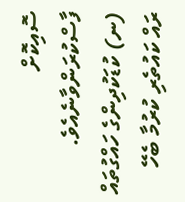ސޮއިކޮށް ފާސްކުރަންވާނެއެވެ.
(ނ) ކުޑަކުދިންގެ ހައްގުތައް ރައް ކައުތެރި ކުރުމާ ބެހޭ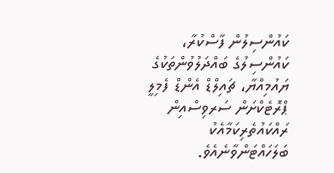ކައުންސިލުން ފާސްކުރާ، ކައުންސިލުގެ ބައްދަލުވުންތަކުގެ ޔައުމިއްޔާ، ޗައިލްޑް އެންޑް ފެމިލީ ޕްރޮޓެކްށަން ސަރވިސްއިން ރައްކައުތެރިކަމާއެކު ބަލަހައްޓަންވާނެއެވެ.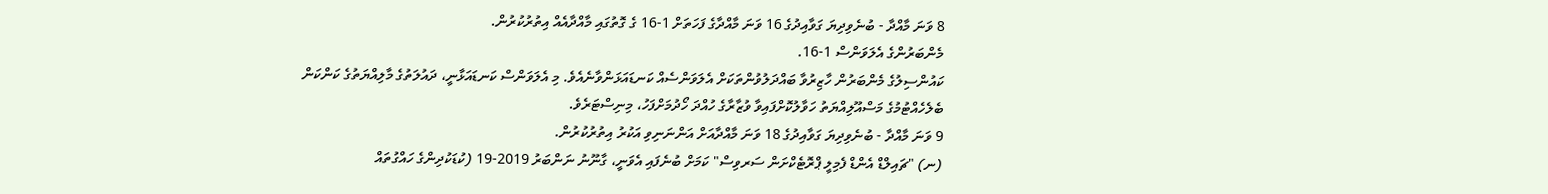8 ވަނަ މާއްދާ - ބުނެވިދިޔަ ގަވާއިދުގެ 16 ވަނަ މާއްދާގެ ފަހަތަށް 1-16 ގެ ގޮތުގައި މާއްދާއެއް އިތުރުކުރުން.
މެންބަރުންގެ އެލަވަންސް 1-16.
ކައުންސިލުގެ މެންބަރުން ހާޒިރުވާ ބައްދަލުވުންތަކަށް އެލަވަންސެއް ކަނޑައަޅަންވާނެއެވެ. މި އެލަވަންސް ކަނޑައަޅާނީ، ދައުލަތުގެ މާލިއްޔަތުގެ ކަންކަން ބެލެހެއްޓުމުގެ މަސްއޫލިއްޔަތު ހަވާލުކޮށްފައިވާ ވުޒާރާގެ ހުއްދަ ހޯދުމަށްފަހު، މިނިސްޓަރެވެ.
9 ވަނަ މާއްދާ - ބުނެވިދިޔަ ގަވާއިދުގެ 18 ވަނަ މާއްދާއަށް އަންނަނިވި އަކުރު އިތުރުކުރުން.
(ނ) "ޗައިލްޑް އެންޑް ފެމިލީ ޕްރޮޓެކްށަން ސަރވިސް" ކަމަށް ބުނެފައި އެވަނީ، ގާނޫނު ނަންބަރު 2019-19 (ކުޑަކުދިންގެ ހައްގުތައް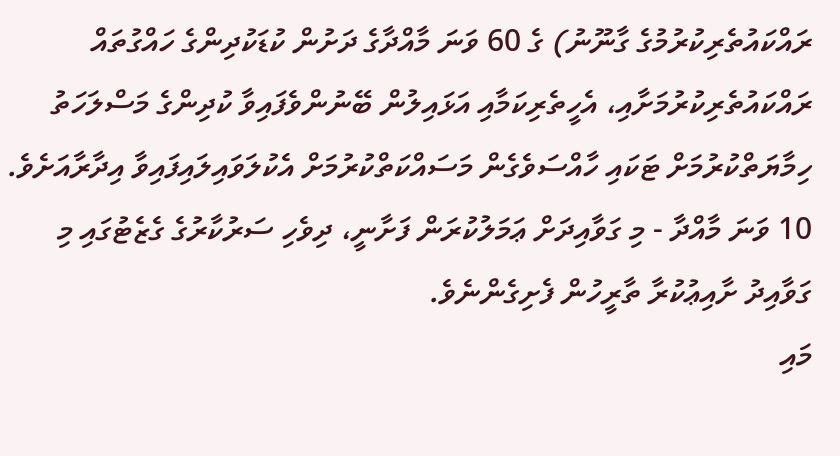ރައްކައުތެރިކުރުމުގެ ގާނޫނު) ގެ 60 ވަނަ މާއްދާގެ ދަށުން ކުޑަކުދިންގެ ހައްގުތައް ރައްކައުތެރިކުރުމަށާއި، އެހީތެރިކަމާއި އަޅައިލުން ބޭނުންވެފައިވާ ކުދިންގެ މަސްލަހަތު ހިމާޔަތްކުރުމަށް ޓަކައި ހާއްސަވެގެން މަސައްކަތްކުރުމަށް އެކުލަވައިލައިފައިވާ އިދާރާއަށެވެ.
10 ވަނަ މާއްދާ - މި ގަވާއިދަށް ޢަމަލުކުރަން ފަށާނީ، ދިވެހި ސަރުކާރުގެ ގެޒެޓުގައި މި ގަވާއިދު ށާއިޢުކުރާ ތާރީހުން ފެށިގެންނެވެ.
މައި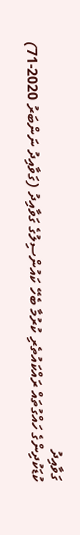ގަވާއިދު
ކުޑަކުދިންގެ ހައްގުތައް ރައްކައުތެރި ކުރުމާ ބެހޭ ކައުންސިލުގެ ގަވާއިދު (ގަވާއިދު ނަންބަރު 2020-71)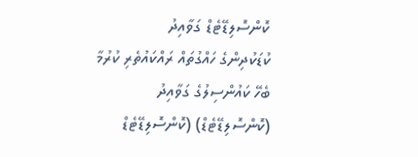ކޮންސޮލިޑޭޓެޑް ގަވާއިދު
ކުޑަކުދިންގެ ހައްގުތައް ރައްކައުތެރި ކުރުމާ ބެހޭ ކައުންސިލުގެ ގަވާއިދު (ކޮންސޮލިޑޭޓެޑް) (ކޮންސޮލިޑޭޓެޑް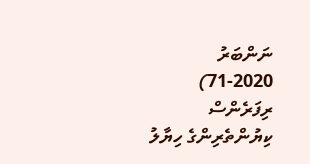ނަންބަރު 2020-71)
ރިފަރެންސް
ކިޔުންތެރިންގެ ހިޔާލު